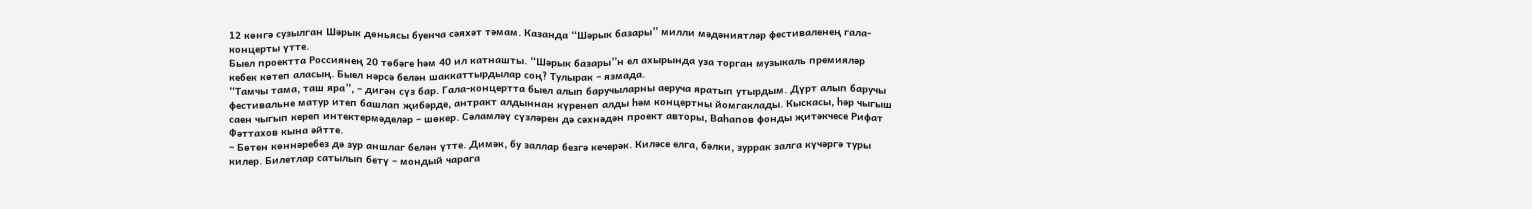12 көнгә сузылган Шәрык дөньясы буенча сәяхәт тәмам. Казанда “Шәрык базары” милли мәдәниятләр фестиваленең гала-концерты үтте.
Быел проектта Россиянең 20 төбәге һәм 40 ил катнашты. “Шәрык базары”н ел ахырында уза торган музыкаль премияләр кебек көтеп аласың. Быел нәрсә белән шаккаттырдылар соң? Тулырак – язмада.
“Тамчы тама, таш яра”, – дигән сүз бар. Гала-концертта быел алып баручыларны аеруча яратып утырдым. Дүрт алып баручы фестивальне матур итеп башлап җибәрде, антракт алдыннан күренеп алды һәм концертны йомгаклады. Кыскасы, һәр чыгыш саен чыгып кереп интектермәделәр – шөкер. Сәламләү сүзләрен дә сәхнәдән проект авторы, Ваһапов фонды җитәкчесе Рифат Фәттахов кына әйтте.
– Бөтен көннәребез дә зур аншлаг белән үтте. Димәк, бу заллар безгә кечерәк. Киләсе елга, бәлки, зуррак залга күчәргә туры килер. Билетлар сатылып бетү – мондый чарага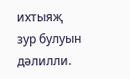ихтыяҗ зур булуын дәлилли.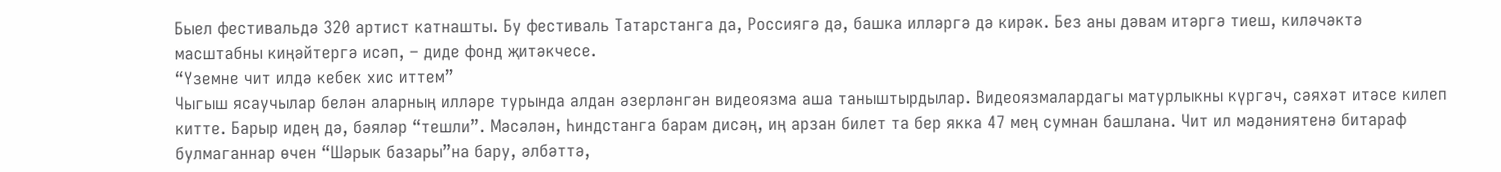Быел фестивальдә 320 артист катнашты. Бу фестиваль Татарстанга да, Россиягә дә, башка илләргә дә кирәк. Без аны дәвам итәргә тиеш, киләчәктә масштабны киңәйтергә исәп, – диде фонд җитәкчесе.
“Үземне чит илдә кебек хис иттем”
Чыгыш ясаучылар белән аларның илләре турында алдан әзерләнгән видеоязма аша таныштырдылар. Видеоязмалардагы матурлыкны күргәч, сәяхәт итәсе килеп китте. Барыр идең дә, бәяләр “тешли”. Мәсәлән, Һиндстанга барам дисәң, иң арзан билет та бер якка 47 мең сумнан башлана. Чит ил мәдәниятенә битараф булмаганнар өчен “Шәрык базары”на бару, әлбәттә,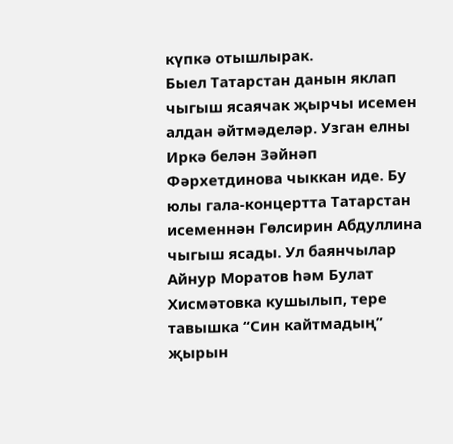күпкә отышлырак.
Быел Татарстан данын яклап чыгыш ясаячак җырчы исемен алдан әйтмәделәр. Узган елны Иркә белән Зәйнәп Фәрхетдинова чыккан иде. Бу юлы гала-концертта Татарстан исеменнән Гөлсирин Абдуллина чыгыш ясады. Ул баянчылар Айнур Моратов һәм Булат Хисмәтовка кушылып, тере тавышка “Син кайтмадың” җырын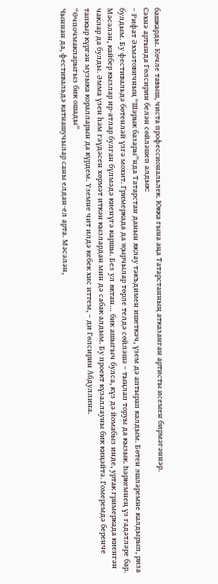башкарды. Көчле тавыш, чиста профессиональлек. Юкка гына аңа Татарстанның атказанган артисты исемен бирмәгәннәр.
Сәхнә артында Гөлсирин белән сөйләшеп алдык:
– Рифат Әхмәтовичның “Шәрык базары”нда Татарстан данын яклау тәкъдимен ишеткәч, үзем дә аптырап калдым. Бөтен эшләремне калдырып, риза булдым. Бу фестивальдә бөтенләй үзгә мохит. Гримеркада да җырчылар төрле телдә сөйләшә – тыңлап торуы да кызык. Һәркемнең үз гадәтләре бар. Мәсәлән, кайбер кызлар ир-атлар булган бүлмәдә киенүгә каршы. Без ул яктан… бик ашыгыч булса, күз дә йомабыз инде, уртак гримеркада киенгән чаклар да булды. Әмма үзен һәм гәүдәсен хөрмәт иткән кызлардан мин дә сабак алдым. Бу проект күзаллауны бик киңәйтә. Гомеремдә беренче тапкыр күргән музыка коралларын да күрдем. Үземне чит илдә кебек хис иттем, – ди Гөлсирин Абдуллина.
“Өчпочмакларыгыз бик ошады”
Чыннан да, фестивальдә катнашучылар саны елдан-ел арта. Мәсәлән,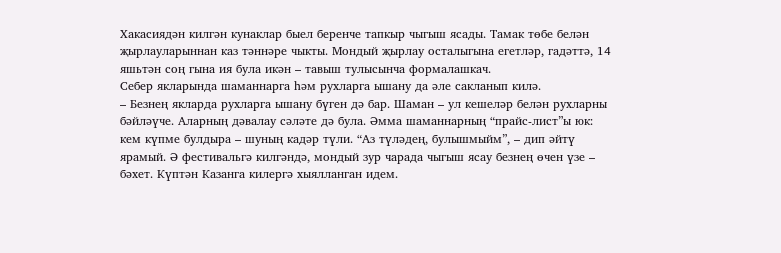Хакасиядән килгән кунаклар быел беренче тапкыр чыгыш ясады. Тамак төбе белән җырлауларыннан каз тәннәре чыкты. Мондый җырлау осталыгына егетләр, гадәттә, 14 яшьтән соң гына ия була икән – тавыш тулысынча формалашкач.
Себер якларында шаманнарга һәм рухларга ышану да әле сакланып килә.
– Безнең якларда рухларга ышану бүген дә бар. Шаман – ул кешеләр белән рухларны бәйләүче. Аларның дәвалау сәләте дә була. Әмма шаманнарның “прайс-лист”ы юк: кем күпме булдыра – шуның кадәр түли. “Аз түләдең, булышмыйм”, – дип әйтү ярамый. Ә фестивальгә килгәндә, мондый зур чарада чыгыш ясау безнең өчен үзе – бәхет. Күптән Казанга килергә хыялланган идем.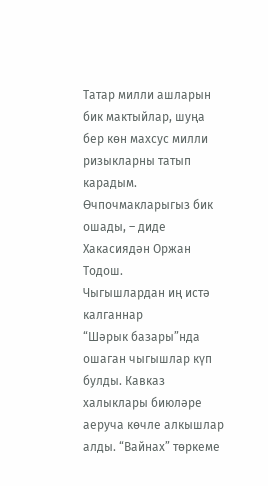Татар милли ашларын бик мактыйлар, шуңа бер көн махсус милли ризыкларны татып карадым. Өчпочмакларыгыз бик ошады, – диде Хакасиядән Оржан Тодош.
Чыгышлардан иң истә калганнар
“Шәрык базары”нда ошаган чыгышлар күп булды. Кавказ халыклары биюләре аеруча көчле алкышлар алды. “Вайнах” төркеме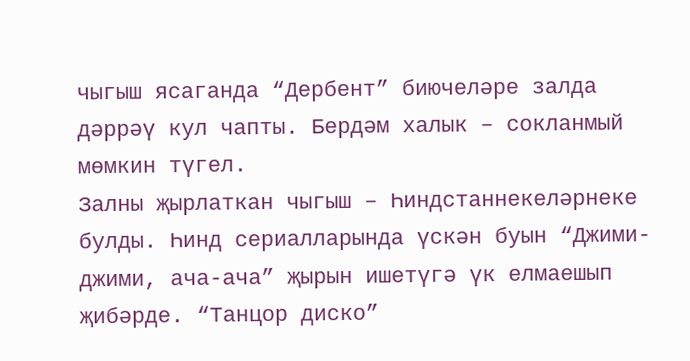чыгыш ясаганда “Дербент” биючеләре залда дәррәү кул чапты. Бердәм халык – сокланмый мөмкин түгел.
Залны җырлаткан чыгыш – Һиндстаннекеләрнеке булды. Һинд сериалларында үскән буын “Джими-джими, ача-ача” җырын ишетүгә үк елмаешып җибәрде. “Танцор диско”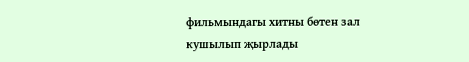фильмындагы хитны бөтен зал кушылып җырлады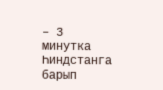– 3 минутка Һиндстанга барып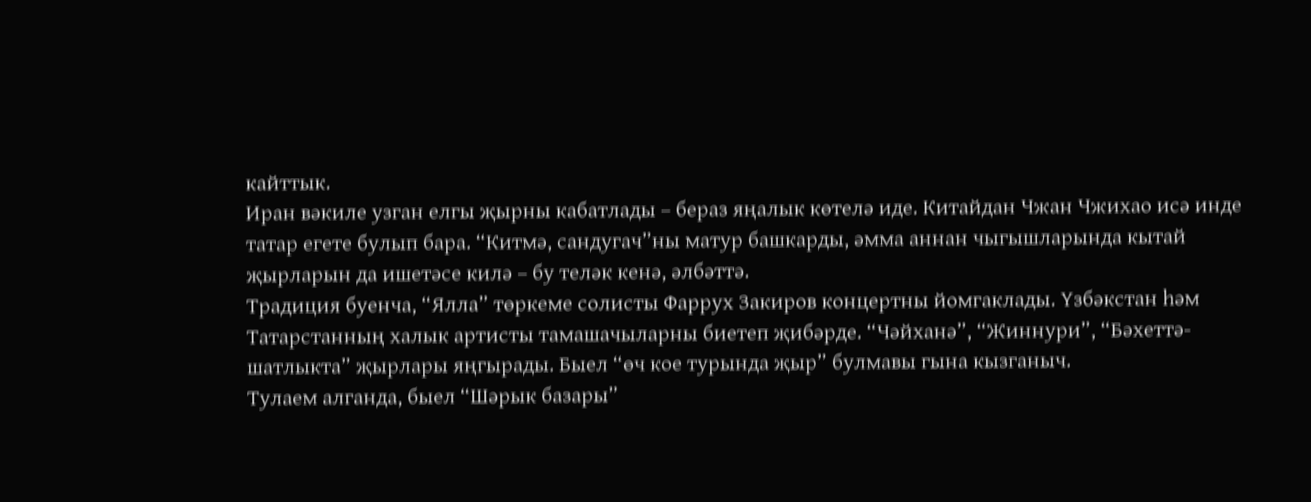кайттык.
Иран вәкиле узган елгы җырны кабатлады – бераз яңалык көтелә иде. Китайдан Чжан Чжихао исә инде татар егете булып бара. “Китмә, сандугач”ны матур башкарды, әмма аннан чыгышларында кытай җырларын да ишетәсе килә – бу теләк кенә, әлбәттә.
Традиция буенча, “Ялла” төркеме солисты Фаррух Закиров концертны йомгаклады. Үзбәкстан һәм Татарстанның халык артисты тамашачыларны биетеп җибәрде. “Чәйханә”, “Жиннури”, “Бәхеттә-шатлыкта” җырлары яңгырады. Быел “өч кое турында җыр” булмавы гына кызганыч.
Тулаем алганда, быел “Шәрык базары”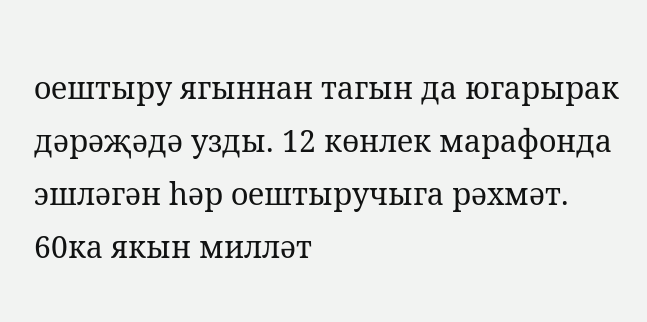оештыру ягыннан тагын да югарырак дәрәҗәдә узды. 12 көнлек марафонда эшләгән һәр оештыручыга рәхмәт. 60ка якын милләт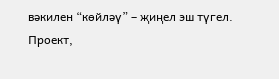вәкилен “көйләү” – җиңел эш түгел. Проект,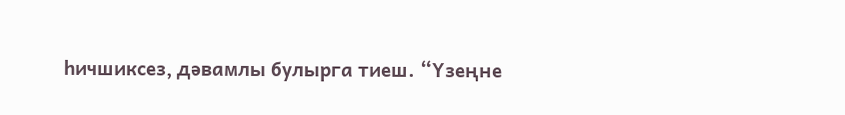һичшиксез, дәвамлы булырга тиеш. “Үзеңне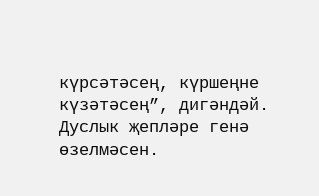күрсәтәсең, күршеңне күзәтәсең”, дигәндәй. Дуслык җепләре генә өзелмәсен.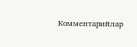Комментарийлар